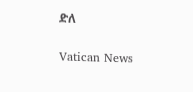ድለ

Vatican News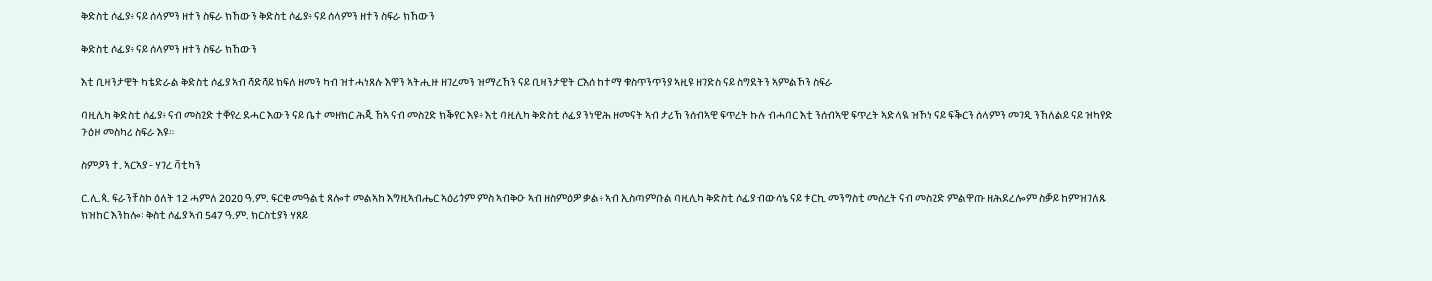ቅድስቲ ሶፊያ፥ ናይ ሰላምን ዘተን ስፍራ ክኸውን ቅድስቲ ሶፊያ፥ ናይ ሰላምን ዘተን ስፍራ ክኸውን

ቅድስቲ ሶፊያ፥ ናይ ሰላምን ዘተን ስፍራ ክኸውን

እቲ ቢዛንታዊት ካቴድራል ቅድስቲ ሶፊያ ኣብ ሻድሻይ ክፍለ ዘመን ካብ ዝተሓነጸሉ እዋን ኣትሒዙ ዘገረመን ዝማረኸን ናይ ቢዛንታዊት ርእሰ ከተማ ቁስጥንጥንያ ኣዚዩ ዘገድስ ናይ ስግደትን ኣምልኾን ስፍራ

ባዚሊካ ቅድስቲ ሶፊያ፥ ናብ መስጊድ ተቐየረ ደሓር እውን ናይ ቤተ መዘክር ሕጂ ኸኣ ናብ መስጊድ ክቕየር እዩ፥ እቲ ባዚሊካ ቅድስቲ ሶፊያ ንነዊሕ ዘመናት ኣብ ታሪኽ ንሰብኣዊ ፍጥረት ኩሉ ብሓባር እቲ ንሰብኣዊ ፍጥረት ኣድላዪ ዝኾነ ናይ ፍቕርን ሰላምን መገዲ ንኸለልይ ናይ ዝካየድ ጉዕዞ መስካሪ ስፍራ እዩ።

ስምዖን ተ. ኣርኣያ - ሃገረ ቫቲካን

ር.ሊ.ጳ. ፍራንቸስኮ ዕለት 12 ሓምለ 2020 ዓ.ም. ፍርቂ መዓልቲ ጸሎተ መልኣከ እግዚኣብሔር ኣዕሪጎም ምስ ኣብቅዑ ኣብ ዘስምዕዎ ቃል፥ ኣብ ኢስጣምቡል ባዚሊካ ቅድስቲ ሶፊያ ብውሳኔ ናይ ቱርኪ መንግስቲ መሰረት ናብ መስጊድ ምልዋጡ ዘሕደረሎም ስቓይ ከምዝገለጹ ክዝከር እንከሎ፡ ቅስቲ ሶፊያ ኣብ 547 ዓ.ም. ክርስቲያን ሃጸይ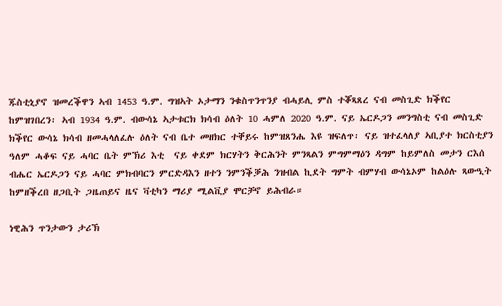ጁስቲኒያኖ ዝመረቕዋን ኣብ 1453 ዓ.ም. ግዝኣት ኦታማን ንቁስጥንጥንያ ብሓይሊ ምስ ተቖጻጸረ ናብ መስጊድ ክቕየር ከምዝገበረን፡ ኣብ 1934 ዓ.ም. ብውሳኔ ኣታቱርክ ክሳብ ዕለት 10 ሓምለ 2020 ዓ.ም. ናይ ኤርዶጋን መንግስቲ ናብ መስጊድ ክቕየር ውሳኔ ክሳብ ዘመሓላለፈሉ ዕለት ናብ ቤተ መዘክር ተቐይሩ ከምዝጸንሔ እዩ ዝፍለጥ፡ ናይ ዝተፈላለያ ኣቢያተ ክርስቲያን ዓለም ሓቆፍ ናይ ሓባር ቤት ምኽሪ እቲ  ናይ ቀደም ክርሃትን ቅርሕንት ምንጻልን ምግምማዕን ዳግም ከይምለስ መታን ርእሰ ብሔር ኤርዶጋን ናይ ሓባር ምክብባርን ምርድዳእን ዘተን ንምንቕቓሕ ንዝብል ኪደት ግምት ብምሃብ ውሳኔኦም ከልዕሉ ጻውዒት ከምዘቕረበ ዘጋቢት ጋዜጠይና ዜና ቫቲካን ማሪያ ሚልቪያ ሞርቻኖ ይሕብራ።

ነዊሕን ጥንታውን ታሪኽ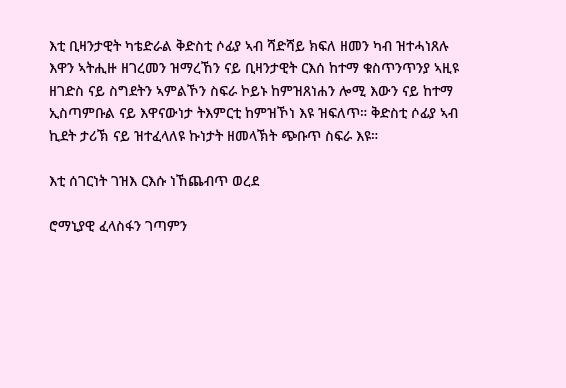እቲ ቢዛንታዊት ካቴድራል ቅድስቲ ሶፊያ ኣብ ሻድሻይ ክፍለ ዘመን ካብ ዝተሓነጸሉ እዋን ኣትሒዙ ዘገረመን ዝማረኸን ናይ ቢዛንታዊት ርእሰ ከተማ ቁስጥንጥንያ ኣዚዩ ዘገድስ ናይ ስግደትን ኣምልኾን ስፍራ ኮይኑ ከምዝጸነሐን ሎሚ እውን ናይ ከተማ ኢስጣምቡል ናይ እዋናውነታ ትእምርቲ ከምዝኾነ እዩ ዝፍለጥ። ቅድስቲ ሶፊያ ኣብ ኪደት ታሪኽ ናይ ዝተፈላለዩ ኩነታት ዘመላኽት ጭቡጥ ስፍራ እዩ።

እቲ ሰገርነት ገዝእ ርእሱ ነኸጨብጥ ወረደ

ሮማኒያዊ ፈላስፋን ገጣምን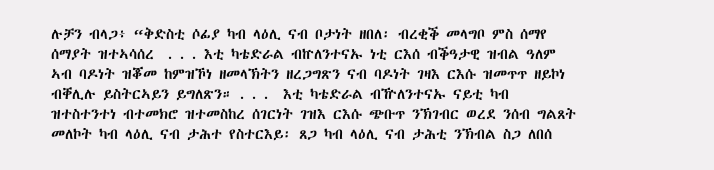ሉቻን ብላጋ፥ “ቅድስቲ ሶፊያ ካብ ላዕሊ ናብ ቦታነት ዘበለ፡ ብረቂቕ መላግቦ ምስ ሰማየ ሰማያት ዝተኣሳሰረ  . . . እቲ ካቴድራል ብኵለንተናኡ ነቲ ርእሰ ብቕዓታዊ ዝብል ዓለም ኣብ ባዶነት ዝቖመ ከምዝኾነ ዘመላኽትን ዘረጋግጽን ናብ ባዶነት ገዛእ ርእሱ ዝመጥጥ ዘይኮነ ብቐሊሉ ይስትርኣይን ይግለጽን። . . .  እቲ ካቴድራል ብዅለንተናኡ ናይቲ ካብ ዝተስተንተነ ብተመክሮ ዝተመስከረ ሰገርነት ገዝእ ርእሱ ጭቡጥ ንኽገብር ወረደ ንሰብ ግልጸት መለኮት ካብ ላዕሊ ናብ ታሕተ የስተርእይ፡ ጸጋ ካብ ላዕሊ ናብ ታሕቲ ንኽብል ስጋ ለበሰ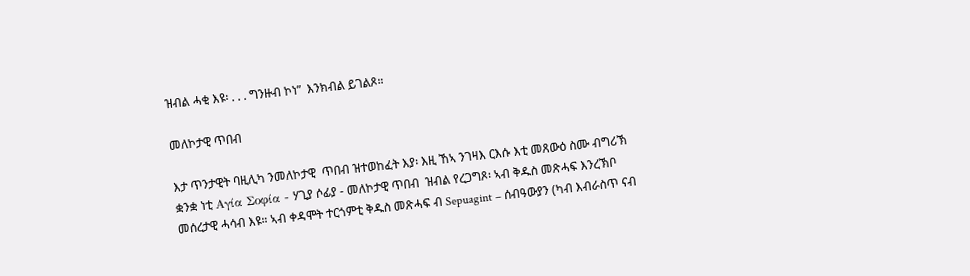ዝብል ሓቂ እዩ፡ . . . ግንዙብ ኮነ”  እንክብል ይገልጾ።

መለኮታዊ ጥበብ

እታ ጥንታዊት ባዚሊካ ንመለኮታዊ  ጥበብ ዝተወከፈት እያ፡ እዚ ኸኣ ንገዛእ ርእሱ እቲ መጸውዕ ስሙ ብግሪኽ ቋንቋ ነቲ Αγία Σοφία - ሃጊያ ሶፊያ - መለኮታዊ ጥበብ  ዝብል የረጋግጾ፡ ኣብ ቅዱስ መጽሓፍ እንረኽቦ መሰረታዊ ሓሳብ እዩ። ኣብ ቀዳሞት ተርጎምቲ ቅዱስ መጽሓፍ ብ Sepuagint – ሰብዓውያን (ካብ እብራስጥ ናብ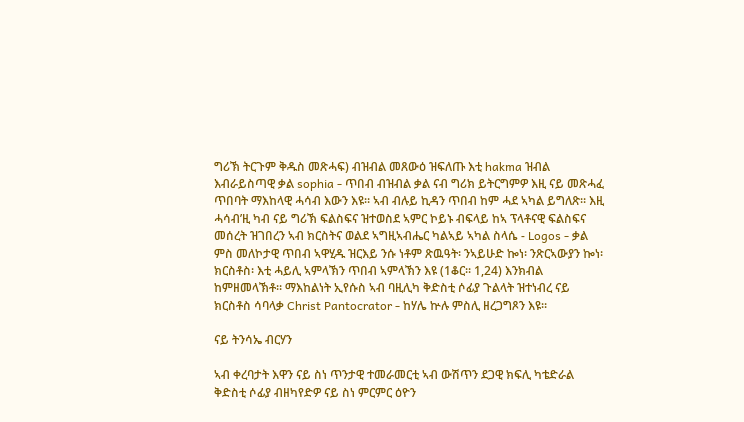ግሪኽ ትርጉም ቅዱስ መጽሓፍ) ብዝብል መጸውዕ ዝፍለጡ እቲ hakma ዝብል እብራይስጣዊ ቃል sophia - ጥበብ ብዝብል ቃል ናብ ግሪክ ይትርግምዎ እዚ ናይ መጽሓፈ ጥበባት ማእከላዊ ሓሳብ እውን እዩ። ኣብ ብሉይ ኪዳን ጥበብ ከም ሓደ ኣካል ይግለጽ። እዚ ሓሳብ’ዚ ካብ ናይ ግሪኽ ፍልስፍና ዝተወስደ ኣምር ኮይኑ ብፍላይ ከኣ ፕላቶናዊ ፍልስፍና መሰረት ዝገበረን ኣብ ክርስትና ወልደ ኣግዚኣብሔር ካልኣይ ኣካል ስላሴ - Logos - ቃል ምስ መለኮታዊ ጥበብ ኣዋሂዱ ዝርእይ ንሱ ነቶም ጽዉዓት፡ ንኣይሁድ ኰነ፡ ንጽርኣውያን ኰነ፡ ክርስቶስ፡ እቲ ሓይሊ ኣምላኽን ጥበብ ኣምላኽን እዩ (1ቆር። 1,24) እንክብል ከምዘመላኽቶ። ማእከልነት ኢየሱስ ኣብ ባዚሊካ ቅድስቲ ሶፊያ ጉልላት ዝተነብረ ናይ ክርስቶስ ሳባላቃ Christ Pantocrator - ከሃሌ ኵሉ ምስሊ ዘረጋግጾን እዩ።

ናይ ትንሳኤ ብርሃን

ኣብ ቀረባታት እዋን ናይ ስነ ጥንታዊ ተመራመርቲ ኣብ ውሽጥን ደጋዊ ክፍሊ ካቴድራል ቅድስቲ ሶፊያ ብዘካየድዎ ናይ ስነ ምርምር ዕዮን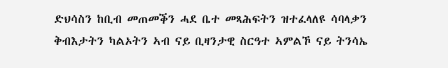ድህሳስን ከቢብ መጠመቕን ሓደ ቤተ መጻሕፍትን ዝተፈላለዩ ሳባላቃን ቅብእታትን ካልኦትን ኣብ ናይ ቢዛንታዊ ስርዓተ ኣምልኾ ናይ ትንሳኤ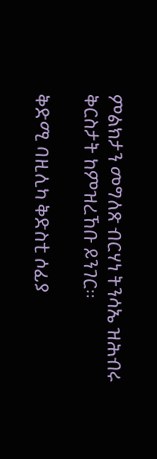ምልክታን መግለጽ ብርሃነ ትንሳኤ ዝሕብሩ ቅርስታት ከምዝረኸቡ ይንገር።

ቅድሚ ባዚሊካ ቅድስቲ ሶፊያ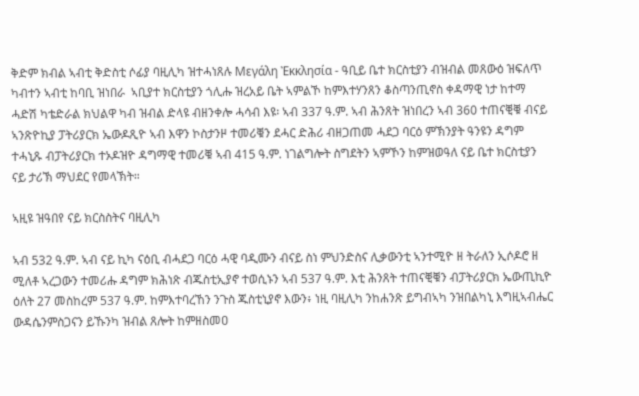ቅድም ክብል ኣብቲ ቅድስቲ ሶፊያ ባዚሊካ ዝተሓነጸሉ Μεγάλη Ἐκκλησία - ዓቢይ ቤተ ክርስቲያን ብዝብል መጸውዕ ዝፍለጥ ካብተን ኣብቲ ከባቢ ዝነበራ  ኣቢያተ ክርስቲያን ጎሊሑ ዝረአይ ቤት ኣምልኾ ከምእተሃንጸን ቆስጣንጢኖስ ቀዳማዊ ነታ ከተማ ሓድሽ ካቴድራል ክህልዋ ካብ ዝብል ድላዩ ብዘንቀሎ ሓሳብ እዩ፡ ኣብ 337 ዓ.ም. ኣብ ሕንጸት ዝነበረን ኣብ 360 ተጠናቒቑ ብናይ ኣንጽዮኪያ ፓትሪያርክ ኤውዶጺዮ ኣብ እዋን ኮስታንዞ ተመሪቑን ደሓር ድሕሪ ብዘጋጠመ ሓደጋ ባርዕ ምኽንያት ዓንዩን ዳግም ተሓኒጹ ብፓትሪያርክ ተኦዶዝዮ ዳግማዊ ተመሪቑ ኣብ 415 ዓ.ም. ነገልግሎት ስግደትን ኣምኾን ከምዝወዓለ ናይ ቤተ ክርስቲያን ናይ ታሪኽ ማህደር የመላኽት።

ኣዚዩ ዝዓበየ ናይ ክርስስትና ባዚሊካ

ኣብ 532 ዓ.ም. ኣብ ናይ ኪካ ናዕቢ ብሓደጋ ባርዕ ሓዊ ባዲሙን ብናይ ስነ ምህንድስና ሊቃውንቲ ኣንተሚዮ ዘ ትራለን ኢሶዶሮ ዘ ሚለቶ ኣረጋውን ተመሪሑ ዳግም ክሕነጽ ብጁስቲኢያኖ ተወሲኑን ኣብ 537 ዓ.ም. እቲ ሕንጸት ተጠናቒቑን ብፓትሪያርክ ኤውጢኪዮ ዕለት 27 መስከረም 537 ዓ.ም. ከምእተባረኸን ንጉስ ጁስቲኒያኖ እውን፥ ነዚ ባዚሊካ ንከሐንጽ ይግብኣካ ንዝበልካኒ እግዚኣብሔር ውዳሴንምስጋናን ይኹንካ ዝብል ጸሎት ከምዘስመዐ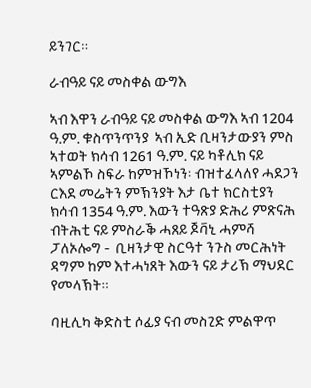ይንገር።

ራብዓይ ናይ መስቀል ውግእ

ኣብ እዋን ራብዓይ ናይ መስቀል ውግእ ኣብ 1204 ዓ.ም. ቁስጥንጥንያ  ኣብ ኢድ ቢዛንታውያን ምስ ኣተወት ክሳብ 1261 ዓ.ም. ናይ ካቶሊክ ናይ ኣምልኾ ስፍራ ከምዝኾነን፡ ብዝተፈላለየ ሓደጋን ርእደ መሬትን ምኽንያት እታ ቤተ ክርስቲያን ክሳብ 1354 ዓ.ም. እውን ተዓጽያ ድሕሪ ምጽናሕ ብትሕቲ ናይ ምስራቕ ሓጸይ ጆቫኒ ሓምሻ ፓለኦሎግ -  ቢዛንታዊ ስርዓተ ንጉስ መርሕነት ዳግም ከም እተሓነጸት እውን ናይ ታሪኽ ማህደር የመላኽት።

ባዚሊካ ቅድስቲ ሶፊያ ናብ መስጊድ ምልዋጥ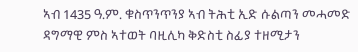ኣብ 1435 ዓ.ም. ቁስጥንጥንያ ኣብ ትሕቲ ኢድ ሱልጣን መሓመድ ዳግማዊ ምስ ኣተወት ባዚሊካ ቅድስቲ ስፊያ ተዘሚታን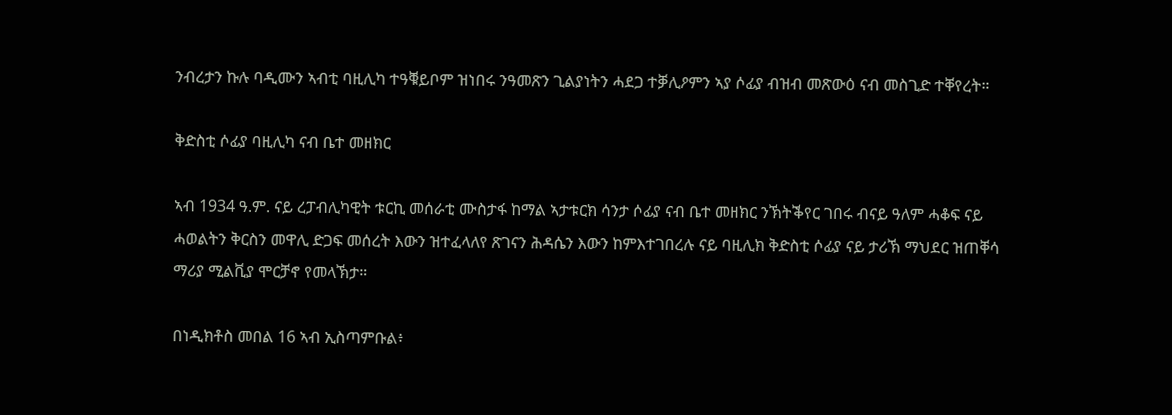ንብረታን ኩሉ ባዲሙን ኣብቲ ባዚሊካ ተዓቑይቦም ዝነበሩ ንዓመጽን ጊልያነትን ሓደጋ ተቓሊዖምን ኣያ ሶፊያ ብዝብ መጽውዕ ናብ መስጊድ ተቐየረት።

ቅድስቲ ሶፊያ ባዚሊካ ናብ ቤተ መዘክር

ኣብ 1934 ዓ.ም. ናይ ረፓብሊካዊት ቱርኪ መሰራቲ ሙስታፋ ከማል ኣታቱርክ ሳንታ ሶፊያ ናብ ቤተ መዘክር ንኽትቕየር ገበሩ ብናይ ዓለም ሓቆፍ ናይ ሓወልትን ቅርስን መዋሊ ድጋፍ መሰረት እውን ዝተፈላለየ ጽገናን ሕዳሴን እውን ከምእተገበረሉ ናይ ባዚሊክ ቅድስቲ ሶፊያ ናይ ታሪኽ ማህደር ዝጠቐሳ ማሪያ ሚልቪያ ሞርቻኖ የመላኽታ።

በነዲክቶስ መበል 16 ኣብ ኢስጣምቡል፥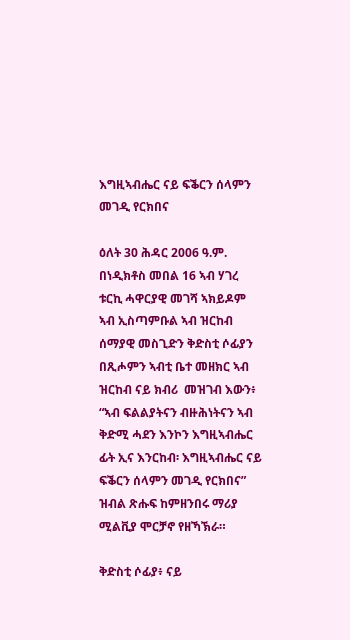እግዚኣብሔር ናይ ፍቕርን ሰላምን መገዲ የርክበና

ዕለት 30 ሕዳር 2006 ዓ.ም. በነዲክቶስ መበል 16 ኣብ ሃገረ ቱርኪ ሓዋርያዊ መገሻ ኣክይዶም ኣብ ኢስጣምቡል ኣብ ዝርከብ ሰማያዊ መስጊድን ቅድስቲ ሶፊያን በጺሖምን ኣብቲ ቤተ መዘክር ኣብ ዝርከብ ናይ ክብሪ  መዝገብ እውን፥ “ኣብ ፍልልያትናን ብዙሕነትናን ኣብ ቅድሚ ሓደን እንኮን እግዚኣብሔር ፊት ኢና እንርከብ፡ እግዚኣብሔር ናይ ፍቕርን ሰላምን መገዲ የርክበና” ዝብል ጽሑፍ ከምዘንበሩ ማሪያ ሚልቪያ ሞርቻኖ የዘኻኽራ።

ቅድስቲ ሶፊያ፥ ናይ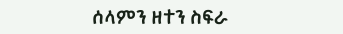ሰላምን ዘተን ስፍራ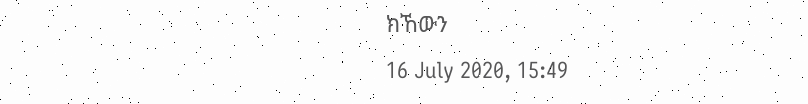ክኸውን
16 July 2020, 15:49